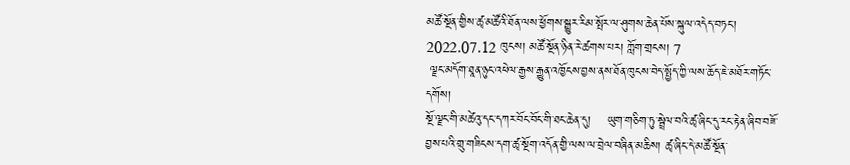མཚོ་སྔོན་གྱིས་ཚྭ་མཚོའི་ཐོན་ལས་ཕྱོགས་སྒྱུར་རིམ་སྤོར་ལ་ཤུགས་ཆེན་པོས་སྐུལ་འདེད་བཏང་།
2022.07.12 ཁུངས། མཚོ་སྔོན་ཉིན་རེ་ཚགས་པར། ཀློག་གྲངས། 7
 ལྗང་མདོག་ཐཱན་ཉུང་འཕེལ་རྒྱས་རྒྱུན་འཁྱོངས་བྱས་ནས་ཐོན་ཁུངས་བེད་སྤྱོད་ཀྱི་ལས་ཆོད་ཇེ་མཐོར་གཏོང་དགོས།
སྔོ་ལྗང་གི་མཚེའུ་དང་དཀར་བོང་བོང་གི་ཐང་ཆེན་དུ།    ཡུག་གཅིག་ཏུ་སྦྲེལ་བའི་ཚྭ་ཞིང་དུ་རང་རྟེན་ཞིབ་བཟོ་བྱས་པའི་གྲུ་གཟིངས་དག་ཚྭ་སྔོག་འདོན་གྱི་ལས་ལ་བྲེལ་བཞིན་མཆིས། ཚྭ་ཞིང་དེ་མཚོ་སྔོན་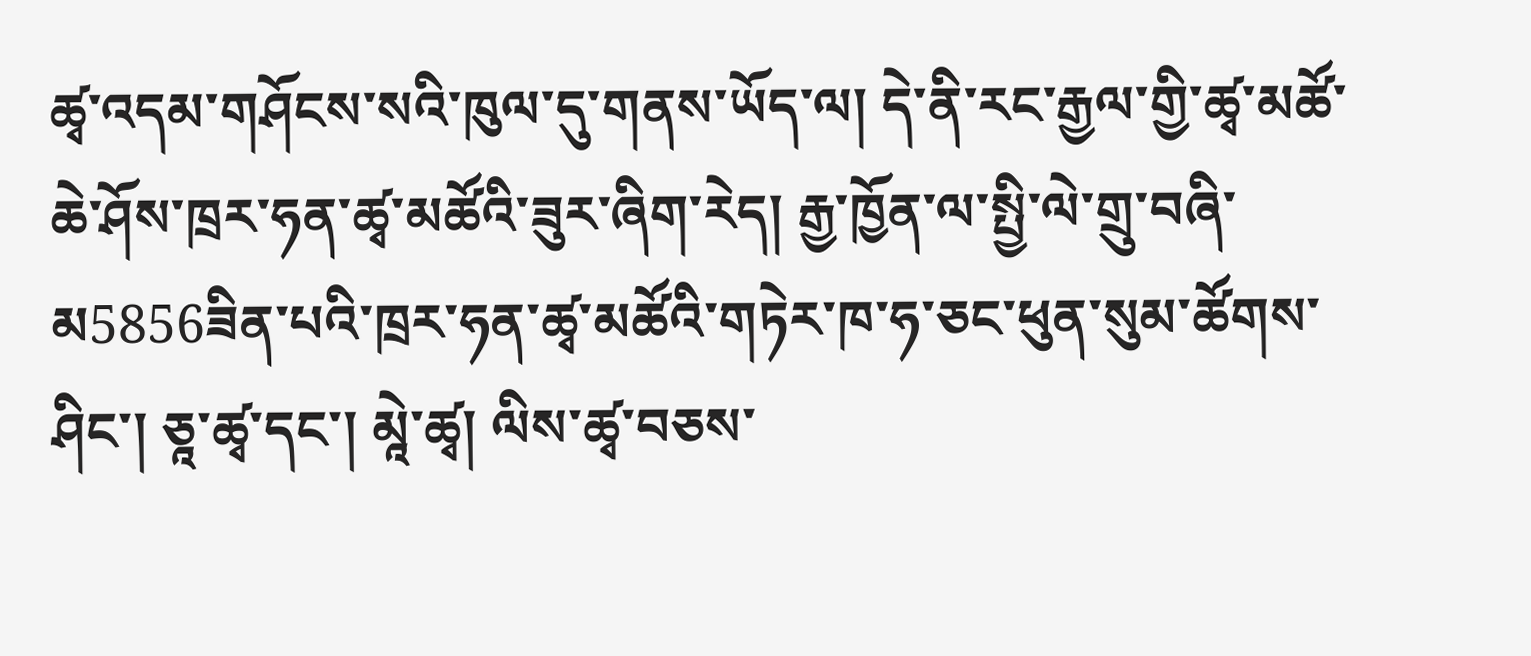ཚྭ་འདམ་གཤོངས་སའི་ཁུལ་དུ་གནས་ཡོད་ལ། དེ་ནི་རང་རྒྱལ་གྱི་ཚྭ་མཚོ་ཆེ་ཤོས་ཁྲར་ཧན་ཚྭ་མཚོའི་ཟུར་ཞིག་རེད། རྒྱ་ཁྱོན་ལ་སྤྱི་ལེ་གྲུ་བཞི་མ5856ཟིན་པའི་ཁྲར་ཧན་ཚྭ་མཚོའི་གཏེར་ཁ་ཧ་ཅང་ཕུན་སུམ་ཚོགས་ཤིང་། ཅཱ་ཚྭ་དང་། མཱེ་ཚྭ། ལིས་ཚྭ་བཅས་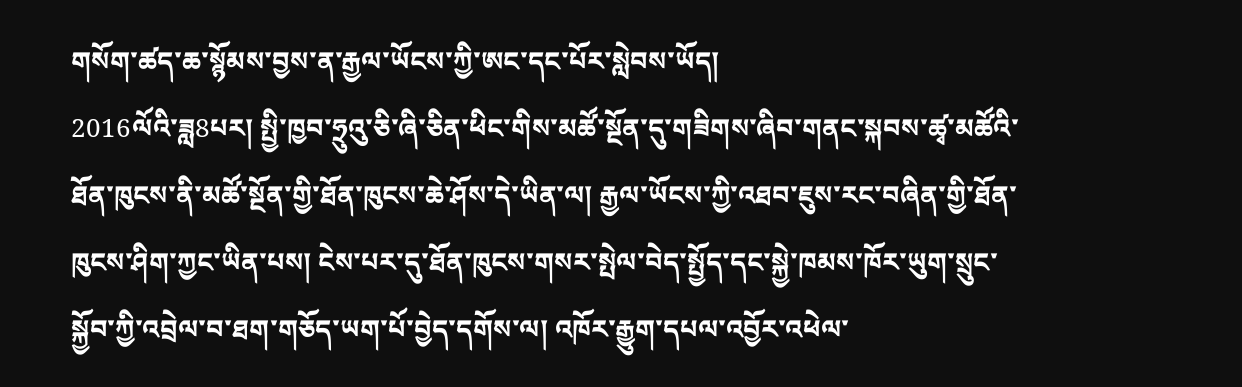གསོག་ཚད་ཆ་སྙོམས་བྱས་ན་རྒྱལ་ཡོངས་ཀྱི་ཨང་དང་པོར་སླེབས་ཡོད།
2016ལོའི་ཟླ8པར། སྤྱི་ཁྱབ་ཧྲུའུ་ཅི་ཞི་ཅིན་ཕིང་གིས་མཚོ་སྔོན་དུ་གཟིགས་ཞིབ་གནང་སྐབས་ཚྭ་མཚོའི་ཐོན་ཁུངས་ནི་མཚོ་སྔོན་གྱི་ཐོན་ཁུངས་ཆེ་ཤོས་དེ་ཡིན་ལ། རྒྱལ་ཡོངས་ཀྱི་འཐབ་ཇུས་རང་བཞིན་གྱི་ཐོན་ཁུངས་ཤིག་ཀྱང་ཡིན་པས། ངེས་པར་དུ་ཐོན་ཁུངས་གསར་སྤེལ་བེད་སྤྱོད་དང་སྐྱེ་ཁམས་ཁོར་ཡུག་སྲུང་སྐྱོབ་ཀྱི་འབྲེལ་བ་ཐག་གཅོད་ཡག་པོ་བྱེད་དགོས་ལ། འཁོར་རྒྱུག་དཔལ་འབྱོར་འཕེལ་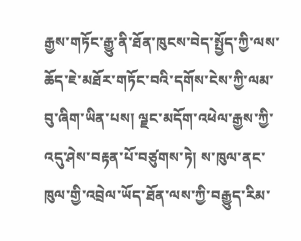རྒྱས་གཏོང་རྒྱུ་ནི་ཐོན་ཁུངས་བེད་སྤྱོད་ཀྱི་ལས་ཆོད་ཇེ་མཐོར་གཏོང་བའི་དགོས་ངེས་ཀྱི་ལམ་བུ་ཞིག་ཡིན་པས། ལྗང་མདོག་འཕེལ་རྒྱས་ཀྱི་འདུ་ཤེས་བརྟན་པོ་བཙུགས་ཏེ། ས་ཁུལ་ནང་ཁུལ་གྱི་འབྲེལ་ཡོད་ཐོན་ལས་ཀྱི་བརྒྱུད་རིམ་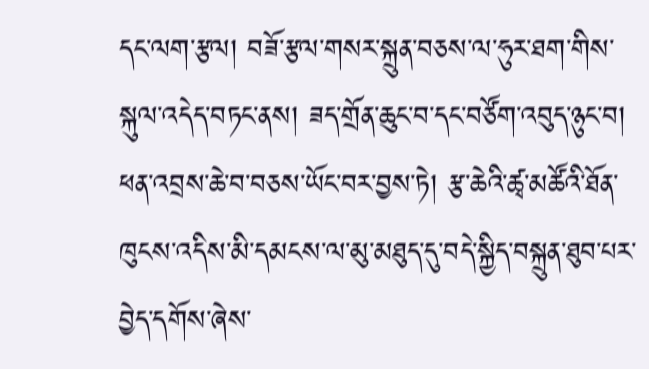དང་ལག་རྩལ། བཟོ་རྩལ་གསར་སྐྲུན་བཅས་ལ་ཧུར་ཐག་གིས་སྐུལ་འདེད་བཏང་ནས། ཟད་གྲོན་ཆུང་བ་དང་བཙོག་འབུད་ཉུང་བ། ཕན་འབྲས་ཆེ་བ་བཅས་ཡོང་བར་བྱས་ཏེ། རྩ་ཆེའི་ཚྭ་མཚོའི་ཐོན་ཁུངས་འདིས་མི་དམངས་ལ་མུ་མཐུད་དུ་བདེ་སྐྱིད་བསྐྲུན་ཐུབ་པར་བྱེད་དགོས་ཞེས་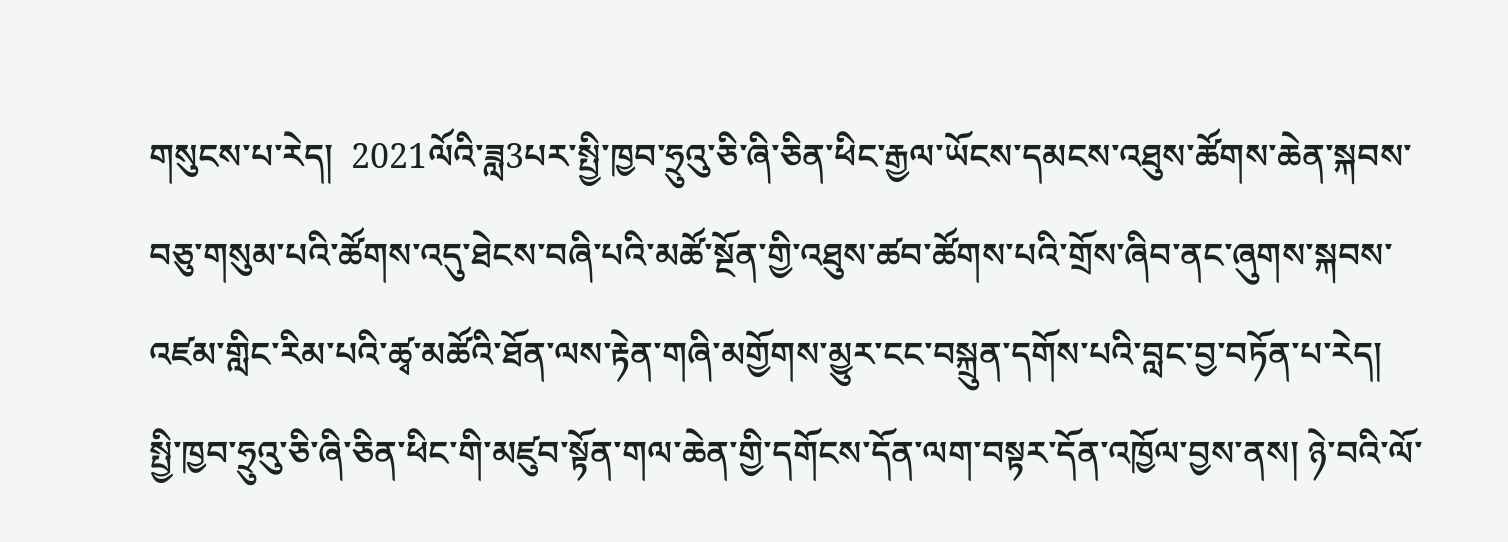གསུངས་པ་རེད།  2021ལོའི་ཟླ3པར་སྤྱི་ཁྱབ་ཧྲུའུ་ཅི་ཞི་ཅིན་ཕིང་རྒྱལ་ཡོངས་དམངས་འཐུས་ཚོགས་ཆེན་སྐབས་བཅུ་གསུམ་པའི་ཚོགས་འདུ་ཐེངས་བཞི་པའི་མཚོ་སྔོན་གྱི་འཐུས་ཚབ་ཚོགས་པའི་གྲོས་ཞིབ་ནང་ཞུགས་སྐབས་འཛམ་གླིང་རིམ་པའི་ཚྭ་མཚོའི་ཐོན་ལས་རྟེན་གཞི་མགྱོགས་མྱུར་ངང་བསྐྲུན་དགོས་པའི་བླང་བྱ་བཏོན་པ་རེད།
སྤྱི་ཁྱབ་ཧྲུའུ་ཅི་ཞི་ཅིན་ཕིང་གི་མཛུབ་སྟོན་གལ་ཆེན་གྱི་དགོངས་དོན་ལག་བསྟར་དོན་འཁྱོལ་བྱས་ནས། ཉེ་བའི་ལོ་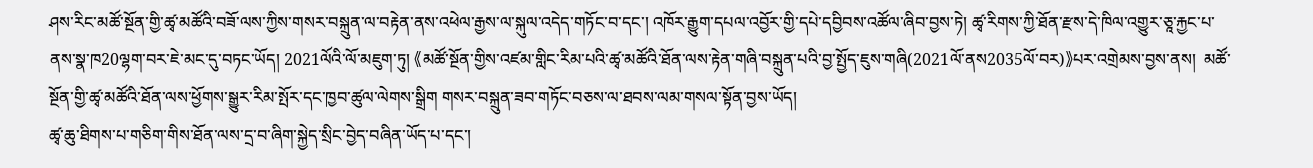ཤས་རིང་མཚོ་སྔོན་གྱི་ཚྭ་མཚོའི་བཟོ་ལས་ཀྱིས་གསར་བསྐྲུན་ལ་བརྟེན་ནས་འཕེལ་རྒྱས་ལ་སྐུལ་འདེད་གཏོང་བ་དང་། འཁོར་རྒྱུག་དཔལ་འབྱོར་གྱི་དཔེ་དབྱིབས་འཚོལ་ཞིབ་བྱས་ཏེ། ཚྭ་རིགས་ཀྱི་ཐོན་རྫས་དེ་ཁིལ་འགྱུར་ཅཱ་རྐྱང་པ་ནས་སྣ་ཁ20ལྷག་བར་ཇེ་མང་དུ་བཏང་ཡོད། 2021ལོའི་ལོ་མཇུག་ཏུ། 《མཚོ་སྔོན་གྱིས་འཛམ་གླིང་རིམ་པའི་ཚྭ་མཚོའི་ཐོན་ལས་རྟེན་གཞི་བསྐྲུན་པའི་བྱ་སྤྱོད་ཇུས་གཞི(2021ལོ་ནས2035ལོ་བར)》པར་འགྲེམས་བྱས་ནས།  མཚོ་སྔོན་གྱི་ཚྭ་མཚོའི་ཐོན་ལས་ཕྱོགས་སྒྱུར་རིམ་སྤོར་དང་ཁྱབ་ཚུལ་ལེགས་སྒྲིག གསར་བསྐྲུན་ཟབ་གཏོང་བཅས་ལ་ཐབས་ལམ་གསལ་སྟོན་བྱས་ཡོད།
ཚྭ་ཆུ་ཐིགས་པ་གཅིག་གིས་ཐོན་ལས་དྲ་བ་ཞིག་སྐྱེད་སྲིང་བྱེད་བཞིན་ཡོད་པ་དང་།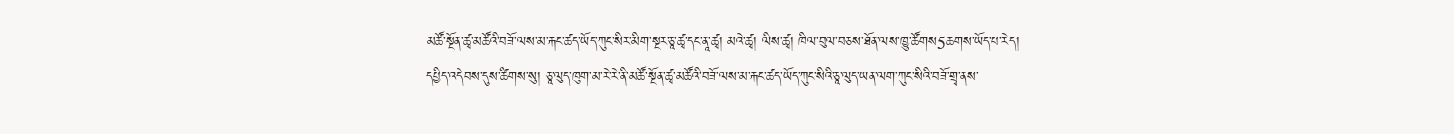མཚོ་སྔོན་ཚྭ་མཚོའི་བཟོ་ལས་མ་རྐང་ཚད་ཡོད་ཀུང་སིར་མིག་སྔར་ཅཱ་ཚྭ་དང་ནཱ་ཚྭ། མའེ་ཚྭ། ལིས་ཚྭ། ཁིལ་བུལ་བཅས་ཐོན་ལས་ཁྱུ་ཚོགས5ཆགས་ཡོད་པ་རེད།
དཔྱིད་འདེབས་དུས་ཚིགས་སུ། ཅཱ་ལུད་ཁུག་མ་རེ་རེ་ནི་མཚོ་སྔོན་ཚྭ་མཚོའི་བཟོ་ལས་མ་རྐང་ཚད་ཡོད་ཀུང་སིའི་ཅཱ་ལུད་ཡན་ལག་ཀུང་སིའི་བཟོ་གྲྭ་ནས་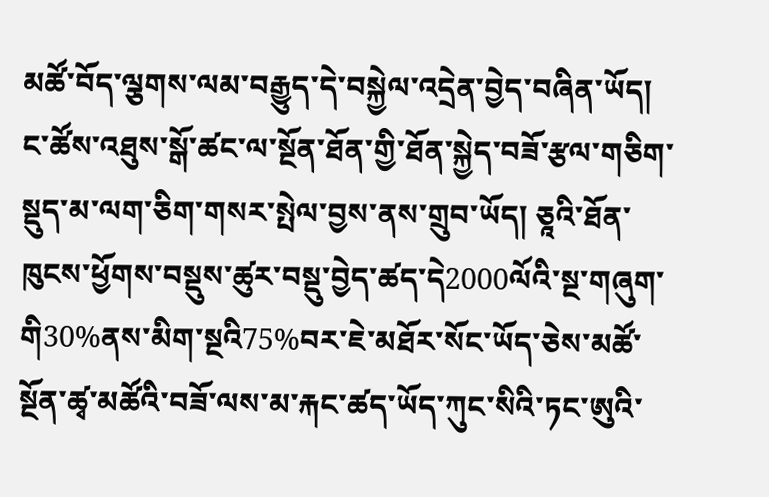མཚོ་བོད་ལྕགས་ལམ་བརྒྱུད་དེ་བསྐྱེལ་འདྲེན་བྱེད་བཞིན་ཡོད།  ང་ཚོས་འཐུས་སྒོ་ཚང་ལ་སྔོན་ཐོན་གྱི་ཐོན་སྐྱེད་བཟོ་རྩལ་གཅིག་སྡུད་མ་ལག་ཅིག་གསར་སྤེལ་བྱས་ནས་གྲུབ་ཡོད། ཅཱའི་ཐོན་ཁུངས་ཕྱོགས་བསྡུས་ཚུར་བསྡུ་བྱེད་ཚད་དེ2000ལོའི་སྔ་གཞུག་གི30%ནས་མིག་སྔའི75%བར་ཇེ་མཐོར་སོང་ཡོད་ཅེས་མཚོ་སྔོན་ཚྭ་མཚོའི་བཟོ་ལས་མ་རྐང་ཚད་ཡོད་ཀུང་སིའི་ཏང་ཨུའི་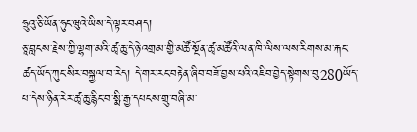ཧྲུའུ་ཅི་ཡོན་ཧུང་ཝུའེ་ཡིས་དེ་ལྟར་བཤད།
ཅཱ་བླངས་རྗེས་ཀྱི་ལྷག་མའི་ཚྭ་ཆུ་དེ་ཉེ་འགྲམ་གྱི་མཚོ་སྔོན་ཚྭ་མཚོའི་ལན་ཁི་ལིས་ལས་རིགས་མ་རྐང་ཚད་ཡོད་ཀུང་སིར་བསྐྱལ་བ་རེད། དེ་གར་རང་བརྟེན་ཞིབ་བཟོ་བྱས་པའི་འཇིབ་བྱེད་སྟེགས་བུ280ཡོད་པ་དེས་ཉིན་རེར་ཚྭ་ཆུ་རྙིང་བ་སྨི་རྒྱ་དཔངས་གྲུ་བཞི་མ་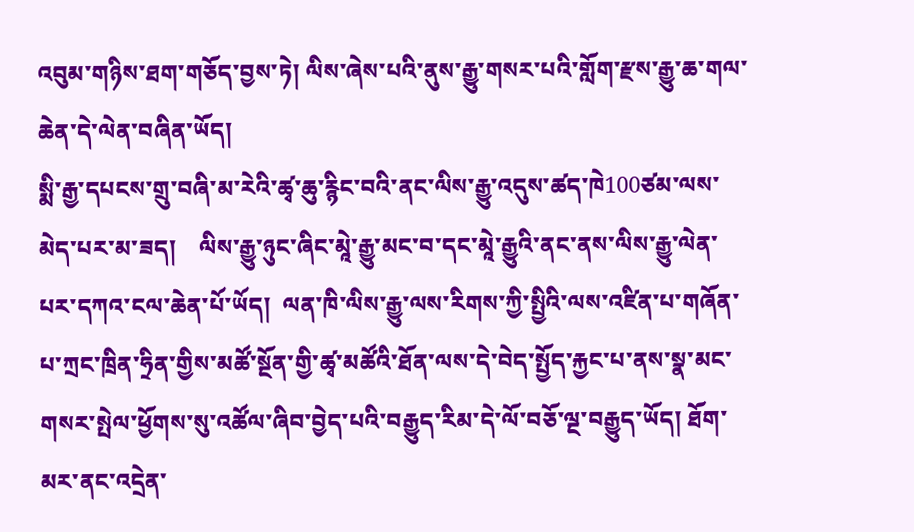འབུམ་གཉིས་ཐག་གཅོད་བྱས་ཏེ། ལིས་ཞེས་པའི་ནུས་རྒྱུ་གསར་པའི་གློག་རྫས་རྒྱུ་ཆ་གལ་ཆེན་དེ་ལེན་བཞིན་ཡོད།
སྨི་རྒྱ་དཔངས་གྲུ་བཞི་མ་རེའི་ཚྭ་ཆུ་རྙིང་བའི་ནང་ལིས་རྒྱུ་འདུས་ཚད་ཁེ100ཙམ་ལས་མེད་པར་མ་ཟད།    ལིས་རྒྱུ་ཉུང་ཞིང་མཱེ་རྒྱུ་མང་བ་དང་མཱེ་རྒྱུའི་ནང་ནས་ལིས་རྒྱུ་ལེན་པར་དཀའ་ངལ་ཆེན་པོ་ཡོད།  ལན་ཁི་ལིས་རྒྱུ་ལས་རིགས་ཀྱི་སྤྱིའི་ལས་འཛིན་པ་གཞོན་པ་ཀྲང་ཁྲིན་ཧྲིན་གྱིས་མཚོ་སྔོན་གྱི་ཚྭ་མཚོའི་ཐོན་ལས་དེ་བེད་སྤྱོད་རྐྱང་པ་ནས་སྣ་མང་གསར་སྤེལ་ཕྱོགས་སུ་འཚོལ་ཞིབ་བྱེད་པའི་བརྒྱུད་རིམ་དེ་ལོ་བཅོ་ལྔ་བརྒྱུད་ཡོད། ཐོག་མར་ནང་འདྲེན་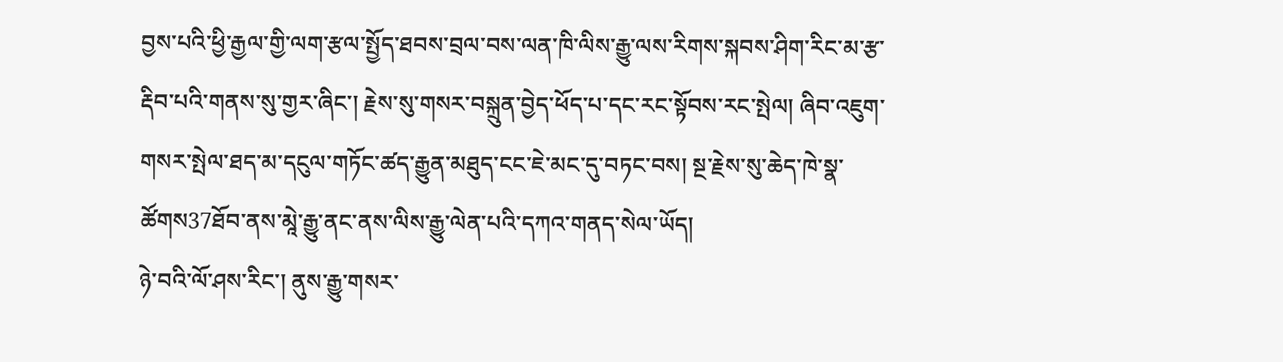བྱས་པའི་ཕྱི་རྒྱལ་གྱི་ལག་རྩལ་སྤྱོད་ཐབས་བྲལ་བས་ལན་ཁི་ལིས་རྒྱུ་ལས་རིགས་སྐབས་ཤིག་རིང་མ་རྩ་རྡིབ་པའི་གནས་སུ་གྱར་ཞིང་། རྗེས་སུ་གསར་བསྐྲུན་བྱེད་ཕོད་པ་དང་རང་སྟོབས་རང་སྤེལ། ཞིབ་འཇུག་གསར་སྤེལ་ཐད་མ་དངུལ་གཏོང་ཚད་རྒྱུན་མཐུད་ངང་ཇེ་མང་དུ་བཏང་བས། སྔ་རྗེས་སུ་ཆེད་ཁེ་སྣ་ཚོགས37ཐོབ་ནས་མཱེ་རྒྱུ་ནང་ནས་ལིས་རྒྱུ་ལེན་པའི་དཀའ་གནད་སེལ་ཡོད།
ཉེ་བའི་ལོ་ཤས་རིང་། ནུས་རྒྱུ་གསར་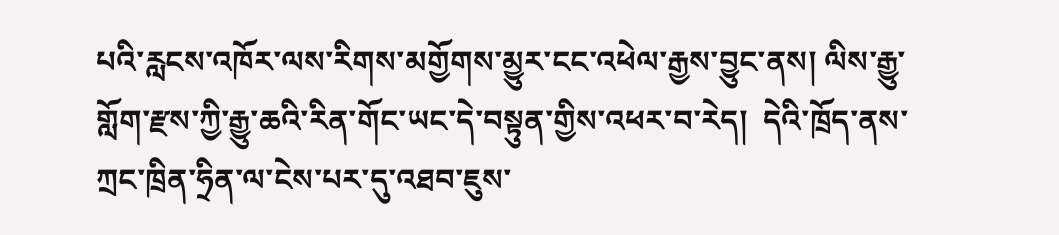པའི་རླངས་འཁོར་ལས་རིགས་མགྱོགས་མྱུར་ངང་འཕེལ་རྒྱས་བྱུང་ནས། ལིས་རྒྱུ་གློག་རྫས་ཀྱི་རྒྱུ་ཆའི་རིན་གོང་ཡང་དེ་བསྟུན་གྱིས་འཕར་བ་རེད།  དེའི་ཁྲོད་ནས་ཀྲང་ཁྲིན་ཧྲིན་ལ་ངེས་པར་དུ་འཐབ་ཇུས་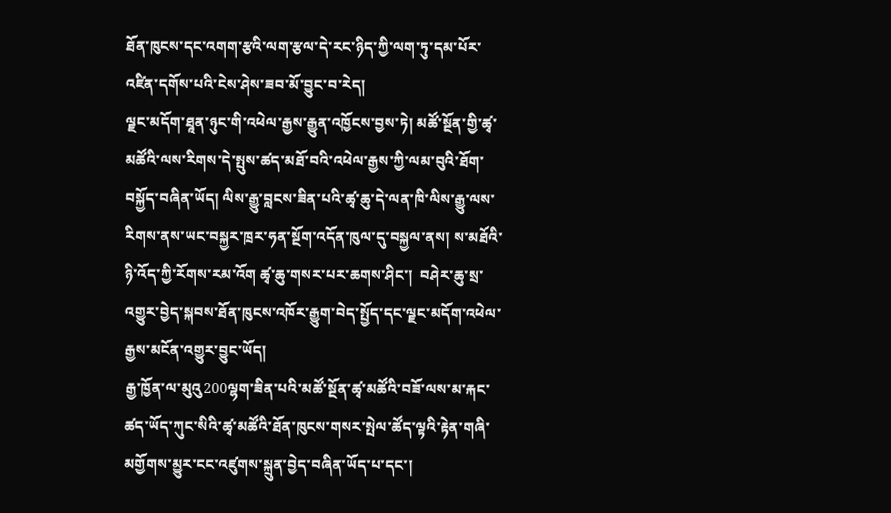ཐོན་ཁུངས་དང་འགག་རྩའི་ལག་རྩལ་དེ་རང་ཉིད་ཀྱི་ལག་ཏུ་དམ་པོར་འཛིན་དགོས་པའི་ངེས་ཤེས་ཟབ་མོ་བྱུང་བ་རེད།
ལྗང་མདོག་ཐཱན་ཉུང་གི་འཕེལ་རྒྱས་རྒྱུན་འཁྱོངས་བྱས་ཏེ། མཚོ་སྔོན་གྱི་ཚྭ་མཚོའི་ལས་རིགས་དེ་སྤུས་ཚད་མཐོ་བའི་འཕེལ་རྒྱས་ཀྱི་ལམ་བུའི་ཐོག་བསྐྱོད་བཞིན་ཡོད། ལིས་རྒྱུ་བླངས་ཟིན་པའི་ཚྭ་ཆུ་དེ་ལན་ཁི་ལིས་རྒྱུ་ལས་རིགས་ནས་ཡང་བསྐྱར་ཁྲར་ཧན་སྔོག་འདོན་ཁུལ་དུ་བསྐྱལ་ནས། ས་མཐོའི་ཉི་འོད་ཀྱི་རོགས་རམ་འོག ཚྭ་ཆུ་གསར་པར་ཆགས་ཤིང་།  བཤེར་ཆུ་སྲ་འགྱུར་བྱེད་སྐབས་ཐོན་ཁུངས་འཁོར་རྒྱུག་བེད་སྤྱོད་དང་ལྗང་མདོག་འཕེལ་རྒྱས་མངོན་འགྱུར་བྱུང་ཡོད།
རྒྱ་ཁྱོན་ལ་མུའུ200ལྷག་ཟིན་པའི་མཚོ་སྔོན་ཚྭ་མཚོའི་བཟོ་ལས་མ་རྐང་ཚད་ཡོད་ཀུང་སིའི་ཚྭ་མཚོའི་ཐོན་ཁུངས་གསར་སྤེལ་ཚོད་ལྟའི་རྟེན་གཞི་མགྱོགས་མྱུར་ངང་འཛུགས་སྐྲུན་བྱེད་བཞིན་ཡོད་པ་དང་།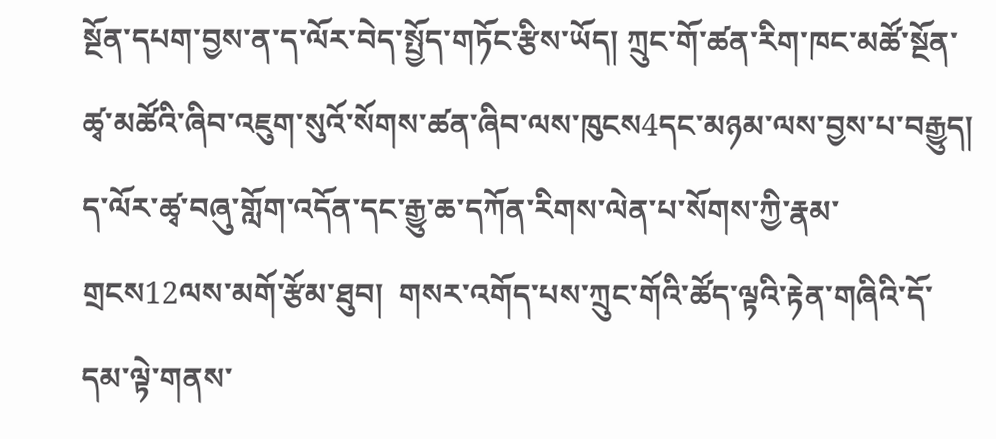སྔོན་དཔག་བྱས་ན་ད་ལོར་བེད་སྤྱོད་གཏོང་རྩིས་ཡོད། ཀྲུང་གོ་ཚན་རིག་ཁང་མཚོ་སྔོན་ཚྭ་མཚོའི་ཞིབ་འཇུག་སུའོ་སོགས་ཚན་ཞིབ་ལས་ཁུངས4དང་མཉམ་ལས་བྱས་པ་བརྒྱུད། ད་ལོར་ཚྭ་བཞུ་གློག་འདོན་དང་རྒྱུ་ཆ་དཀོན་རིགས་ལེན་པ་སོགས་ཀྱི་རྣམ་གྲངས12ལས་མགོ་རྩོམ་ཐུབ།  གསར་འགོད་པས་ཀྲུང་གོའི་ཚོད་ལྟའི་རྟེན་གཞིའི་དོ་དམ་ལྟེ་གནས་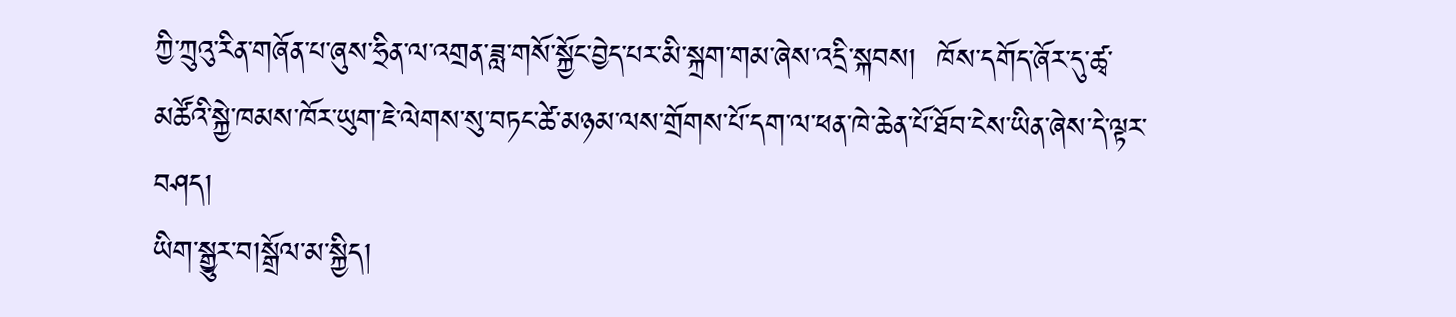ཀྱི་ཀྲུའུ་རིན་གཞོན་པ་ཞུས་ཧྲིན་ལ་འགྲན་ཟླ་གསོ་སྐྱོང་བྱེད་པར་མི་སྐྲག་གམ་ཞེས་འདྲི་སྐབས།  ཁོས་དགོད་ཞོར་དུ་ཚྭ་མཚོའི་སྐྱེ་ཁམས་ཁོར་ཡུག་ཇེ་ལེགས་སུ་བཏང་ཚེ་མཉམ་ལས་གྲོགས་པོ་དག་ལ་ཕན་ཁེ་ཆེན་པོ་ཐོབ་ངེས་ཡིན་ཞེས་དེ་ལྟར་བཤད།
ཡིག་སྒྱུར་བ།སྒྲོལ་མ་སྐྱིད།